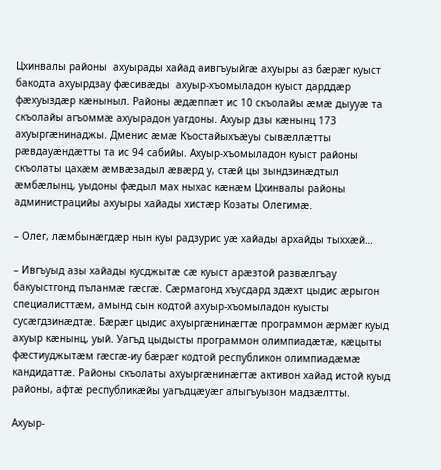Цхинвалы районы  ахуырады хайад аивгъуыйгæ ахуыры аз бæрæг куыст бакодта ахуырдзау фæсивæды  ахуыр-хъомыладон куыст дарддæр фæхуыздæр кæныныл. Районы æдæппæт ис 10 скъолайы æмæ дыууæ та скъолайы агъоммæ ахуырадон уагдоны. Ахуыр дзы кæнынц 173 ахуыргæнинаджы. Дменис æмæ Къостайыхъæуы сывæллæтты рæвдауæндæтты та ис 94 сабийы. Ахуыр-хъомыладон куыст районы скъолаты цахæм æмвæзадыл æвæрд у, стæй цы зындзинæдтыл æмбæлынц, уыдоны фæдыл мах ныхас кæнæм Цхинвалы районы администрацийы ахуыры хайады хистæр Козаты Олегимæ.

– Олег, лæмбынæгдæр нын куы радзурис уæ хайады архайды тыххæй…

– Ивгъуыд азы хайады кусджытæ сæ куыст арæзтой развæлгъау бакуыстгонд пъланмæ гæсгæ. Сæрмагонд хъусдард здæхт цыдис æрыгон специалисттæм, амынд сын кодтой ахуыр-хъомыладон куысты сусæгдзинæдтæ. Бæрæг цыдис ахуыргæнинæгтæ программон æрмæг куыд ахуыр кæнынц, уый. Уагъд цыдысты программон олимпиадæтæ, кæцыты фæстиуджытæм гæсгæ-иу бæрæг кодтой республикон олимпиадæмæ кандидаттæ. Районы скъолаты ахуыргæнинæгтæ активон хайад истой куыд районы, афтæ республикæйы уагъдцæуæг алыгъуызон мадзæлтты.

Ахуыр-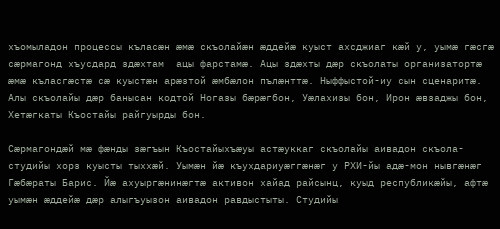хъомыладон процессы къласæн æмæ скъолайæн æддейæ куыст ахсджиаг кæй у, уымæ гæсгæ сæрмагонд хъусдард здæхтам  ацы фарстамæ. Ацы здæхты дæр скъолаты организатортæ æмæ къласгæстæ сæ куыстæн арæзтой æмбæлон пълæнттæ. Ныффыстой-иу сын сценаритæ. Алы скъолайы дæр банысан кодтой Ногазы бæрæгбон, Уæлахизы бон, Ирон æвзаджы бон, Хетæгкаты Къостайы райгуырды бон.

Сæрмагондæй мæ фæнды зæгъын Къостайыхъæуы астæуккаг скъолайы аивадон скъола-студийы хорз куысты тыххæй. Уымæн йæ къухдариуæггæнæг у РХИ-йы адæ-мон нывгæнæг Гæбæраты Барис. Йæ ахуыргæнинæгтæ активон хайад райсынц, куыд республикæйы, афтæ уымæн æддейæ дæр алыгъуызон аивадон равдыстыты. Студийы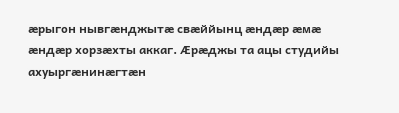æрыгон нывгæнджытæ свæййынц æндæр æмæ æндæр хорзæхты аккаг. Æрæджы та ацы студийы ахуыргæнинæгтæн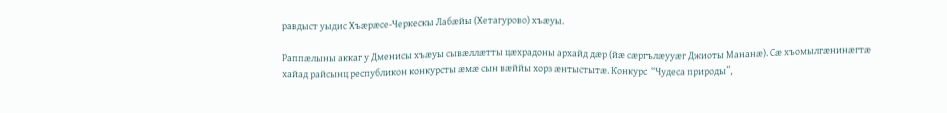равдыст уыдис Хъæрæсе-Черкескы Лабæйы (Хетагурово) хъæуы.

Раппæлыны аккаг у Дменисы хъæуы сывæллæтты цæхрадоны архайд дæр (йæ сæргълæууæг Джиоты Мананæ). Сæ хъомылгæнинæгтæ хайад райсынц республикон конкурсты æмæ сын вæййы хорз æнтыстытæ. Конкурс  “Чудеса природы”,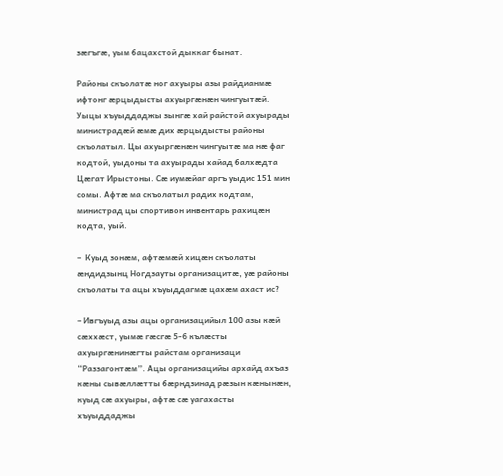зæгъгæ, уым бацахстой дыккаг бынат.

Районы скъолатæ ног ахуыры азы райдианмæ ифтонг æрцыдысты ахуыргæнæн чингуытæй. Уыцы хъуыддаджы зынгæ хай райстой ахуырады министрадæй æмæ дих æрцыдысты районы скъолатыл. Цы ахуыргæнæн чингуытæ ма нæ фаг кодтой, уыдоны та ахуырады хайад балхæдта Цæгат Ирыстоны. Сæ иумæйаг аргъ уыдис 151 мин сомы. Афтæ ма скъолатыл радих кодтам, министрад цы спортивон инвентарь рахицæн кодта, уый.

–  Куыд зонæм, афтæмæй хицæн скъолаты æндидзынц Ногдзауты организацитæ, уæ районы скъолаты та ацы хъуыддагмæ цахæм ахаст ис?

– Ивгъуыд азы ацы организацийыл 100 азы кæй сæххæст, уымæ гæсгæ 5-6 кълæсты ахуыргæнинæгты райстам организаци “Раззагонтæм”. Ацы организацийы архайд ахъаз кæны сывæллæтты бæрндзинад рæзын кæнынæн, куыд сæ ахуыры, афтæ сæ уагахасты хъуыддаджы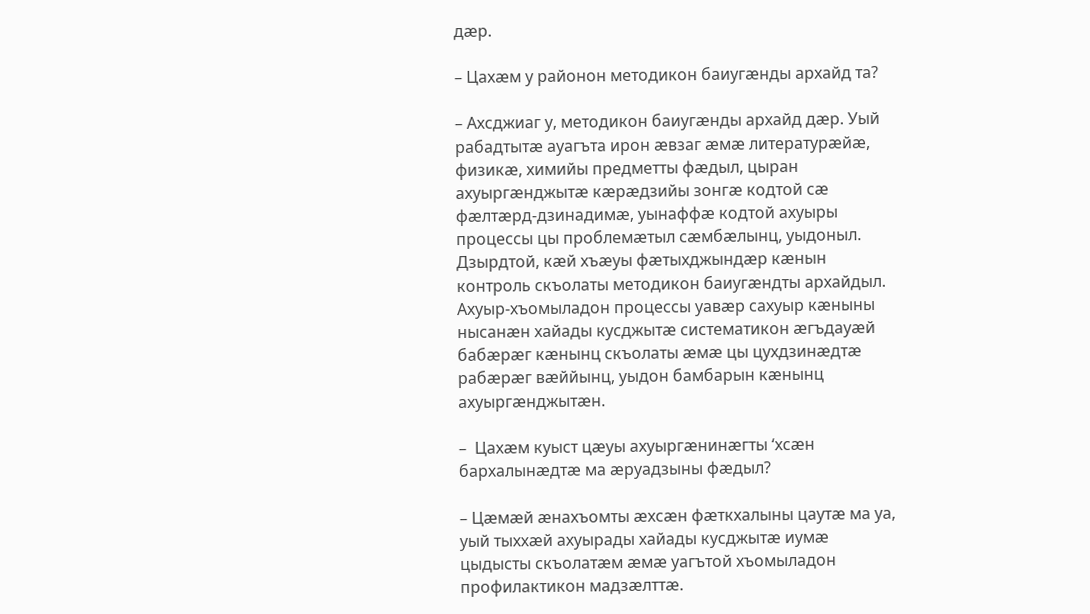дæр.

– Цахæм у районон методикон баиугæнды архайд та?

– Ахсджиаг у, методикон баиугæнды архайд дæр. Уый рабадтытæ ауагъта ирон æвзаг æмæ литературæйæ, физикæ, химийы предметты фæдыл, цыран ахуыргæнджытæ кæрæдзийы зонгæ кодтой сæ фæлтæрд-дзинадимæ, уынаффæ кодтой ахуыры процессы цы проблемæтыл сæмбæлынц, уыдоныл. Дзырдтой, кæй хъæуы фæтыхджындæр кæнын контроль скъолаты методикон баиугæндты архайдыл. Ахуыр-хъомыладон процессы уавæр сахуыр кæныны нысанæн хайады кусджытæ систематикон æгъдауæй бабæрæг кæнынц скъолаты æмæ цы цухдзинæдтæ рабæрæг вæййынц, уыдон бамбарын кæнынц ахуыргæнджытæн.

–  Цахæм куыст цæуы ахуыргæнинæгты ‘хсæн бархалынæдтæ ма æруадзыны фæдыл?

– Цæмæй æнахъомты æхсæн фæткхалыны цаутæ ма уа, уый тыххæй ахуырады хайады кусджытæ иумæ цыдысты скъолатæм æмæ уагътой хъомыладон профилактикон мадзæлттæ.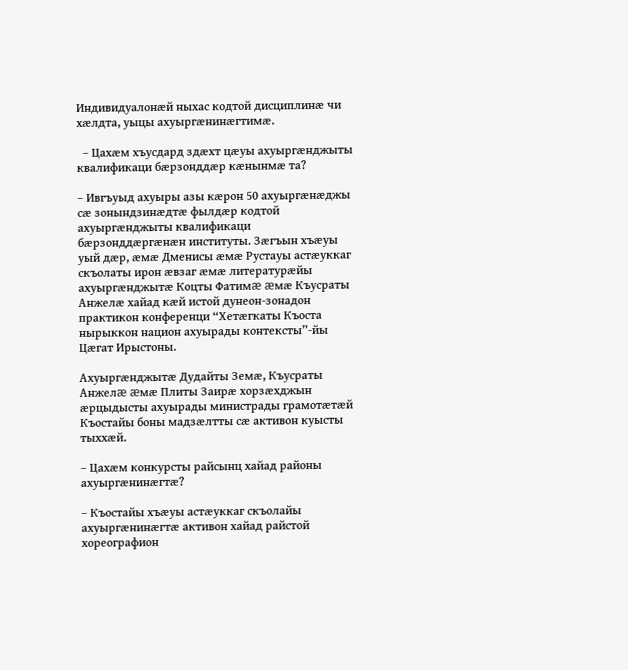Индивидуалонæй ныхас кодтой дисциплинæ чи хæлдта, уыцы ахуыргæнинæгтимæ.

  – Цахæм хъусдард здæхт цæуы ахуыргæнджыты квалификаци бæрзонддæр кæнынмæ та?

– Ивгъуыд ахуыры азы кæрон 50 ахуыргæнæджы сæ зонындзинæдтæ фылдæр кодтой ахуыргæнджыты квалификаци бæрзонддæргæнæн институты. Зæгъын хъæуы уый дæр, æмæ Дменисы æмæ Рустауы астæуккаг скъолаты ирон æвзаг æмæ литературæйы ахуыргæнджытæ Коцты Фатимæ æмæ Къусраты Анжелæ хайад кæй истой дунеон-зонадон практикон конференци “Хетæгкаты Къоста нырыккон национ ахуырады контексты”-йы Цæгат Ирыстоны.

Ахуыргæнджытæ Дудайты Земæ, Къусраты Анжелæ æмæ Плиты Заирæ хорзæхджын æрцыдысты ахуырады министрады грамотæтæй Къостайы боны мадзæлтты сæ активон куысты тыххæй.

– Цахæм конкурсты райсынц хайад районы ахуыргæнинæгтæ?

– Къостайы хъæуы астæуккаг скъолайы ахуыргæнинæгтæ активон хайад райстой хореографион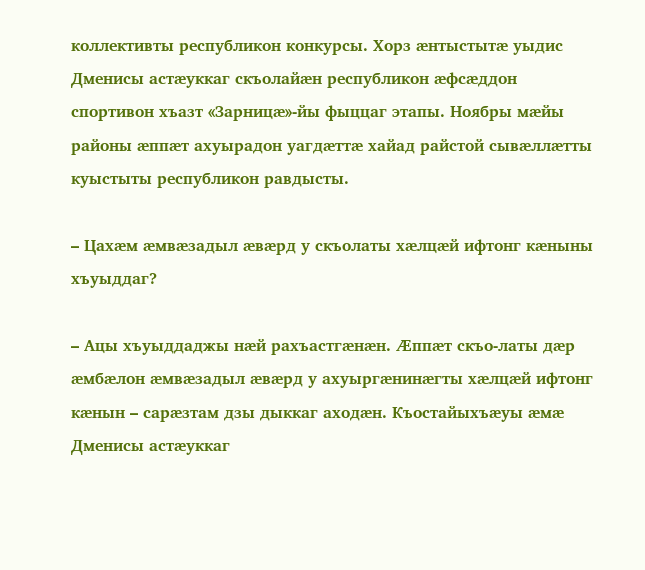коллективты республикон конкурсы. Хорз æнтыстытæ уыдис Дменисы астæуккаг скъолайæн республикон æфсæддон спортивон хъазт «Зарницæ»-йы фыццаг этапы. Ноябры мæйы районы æппæт ахуырадон уагдæттæ хайад райстой сывæллæтты куыстыты республикон равдысты.

– Цахæм æмвæзадыл æвæрд у скъолаты хæлцæй ифтонг кæныны хъуыддаг?

– Ацы хъуыддаджы нæй рахъастгæнæн. Æппæт скъо-латы дæр æмбæлон æмвæзадыл æвæрд у ахуыргæнинæгты хæлцæй ифтонг кæнын – сарæзтам дзы дыккаг аходæн. Къостайыхъæуы æмæ Дменисы астæуккаг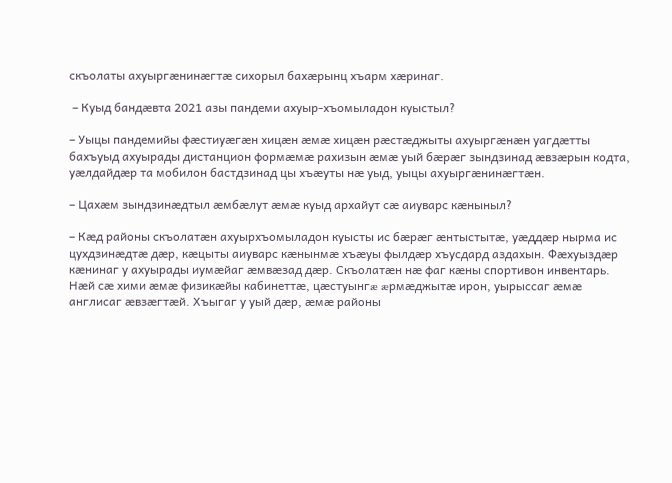скъолаты ахуыргæнинæгтæ сихорыл бахæрынц хъарм хæринаг.

 – Куыд бандæвта 2021 азы пандеми ахуыр-хъомыладон куыстыл?

– Уыцы пандемийы фæстиуæгæн хицæн æмæ хицæн рæстæджыты ахуыргæнæн уагдæтты бахъуыд ахуырады дистанцион формæмæ рахизын æмæ уый бæрæг зындзинад æвзæрын кодта, уæлдайдæр та мобилон бастдзинад цы хъæуты нæ уыд, уыцы ахуыргæнинæгтæн.

– Цахæм зындзинæдтыл æмбæлут æмæ куыд архайут сæ аиуварс кæныныл?

– Кæд районы скъолатæн ахуырхъомыладон куысты ис бæрæг æнтыстытæ, уæддæр нырма ис цухдзинæдтæ дæр, кæцыты аиуварс кæнынмæ хъæуы фылдæр хъусдард аздахын. Фæхуыздæр кæнинаг у ахуырады иумæйаг æмвæзад дæр. Скъолатæн нæ фаг кæны спортивон инвентарь. Нæй сæ хими æмæ физикæйы кабинеттæ, цæстуынгæ æрмæджытæ ирон, уырыссаг æмæ англисаг æвзæгтæй. Хъыгаг у уый дæр, æмæ районы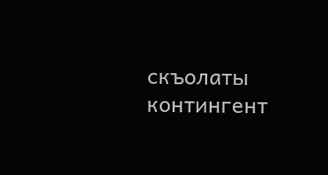скъолаты контингент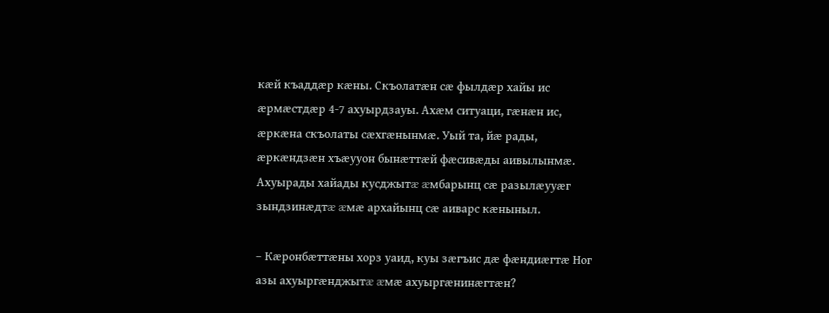кæй къаддæр кæны. Скъолатæн сæ фылдæр хайы ис æрмæстдæр 4-7 ахуырдзауы. Ахæм ситуаци, гæнæн ис, æркæна скъолаты сæхгæнынмæ. Уый та, йæ рады, æркæндзæн хъæууон бынæттæй фæсивæды аивылынмæ. Ахуырады хайады кусджытæ æмбарынц сæ разылæууæг зындзинæдтæ æмæ архайынц сæ аиварс кæныныл.

– Кæронбæттæны хорз уаид, куы зæгъис дæ фæндиæгтæ Ног азы ахуыргæнджытæ æмæ ахуыргæнинæгтæн?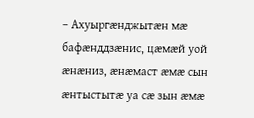– Ахуыргæнджытæн мæ бафæнддзæнис, цæмæй уой æнæниз, æнæмаст æмæ сын  æнтыстытæ уа сæ зын æмæ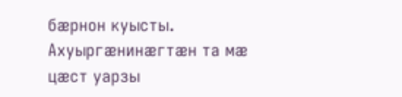бæрнон куысты. Ахуыргæнинæгтæн та мæ цæст уарзы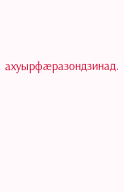ахуырфæразондзинад.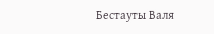Бестауты Валя